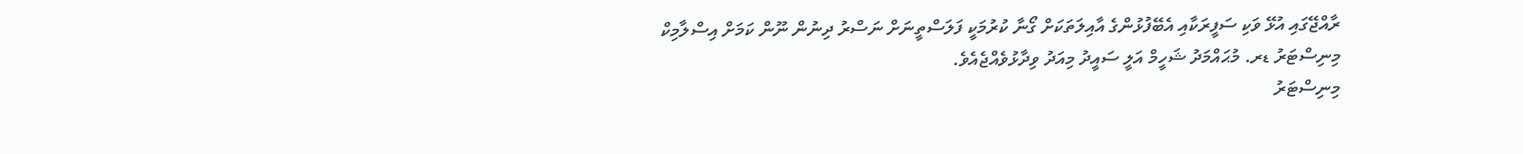ރާއްޖޭގައި އުޅޭ ވަކި ސަފީރަކާއި އެބޭފުޅުންގެ އާއިލަތަކަށް ގޯނާ ކުރުމަކީ ފަލަސްތީނަށް ނަސްރު ދިނުން ނޫން ކަމަށް އިސްލާމިކް މިނިސްޓަރު ޑރ. މުޙައްމަދު ޝަހީމް އަލީ ސައީދު މިއަދު ވިދާޅުވެއްޖެއެވެ.
މިނިސްޓަރު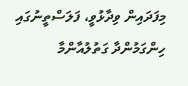މިފަދައިން ވިދާޅުވީ، ފަލަސްތީނުގައި ހިންގަމުންދާ ގަތުލުއާންމާ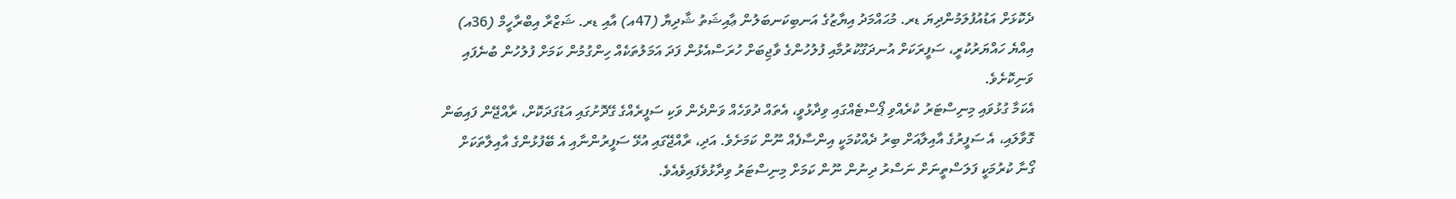ދެކޮޅަށް އަޑުއުފުލަމުންދިޔަ ޑރ. މުޙައްމަދު އިޔާޒުގެ އަނބިކަނބަލުން ޢާއިޝަތު ޝާދިޔާ (47އ) އާއި ޑރ. ޝަޒްރާ އިބްރާހީމް (36އ) އިއްޔެ ހައްޔަރުކުރީ، ސަފީރަކަށް އުނދަގޫކުރުމާއި ފުލުހުންގެ ވާޖިބަށް ހުރަސްއެޅުން ފަދަ އަމަލުތަކެއް ހިންގުމުން ކަމަށް ފުލުހުން ބުނެފައި ވަނިކޮށެވެ.
އެކަމާ ގުޅުވައި މިނިސްޓަރު ކުރެއްވި ޕޯސްޓެއްގައި ވިދާޅުވީ، އެތައް ދުވަހެއް ވަންދެން ވަކި ސަފީރެއްގެ ގޭދޮށުގައި އަޑުގަދަކޮށް، ރާއްޖޭން ފައިބަން ގޮވާލައި، އެ ސަފީރުގެ އާއިލާއަށް ބިރު ދެއްކުމަކީ އިންސާފެއް ނޫން ކަމަށެވެ. އަދި، ރާއްޖޭގައި އުޅޭ ސަފީރުންނާއި އެ ބޭފުޅުންގެ އާއިލާތަކަށް ގޯނާ ކުރުމަކީ ފަލަސްތީނަށް ނަސްރު ދިނުން ނޫން ކަމަށް މިނިސްޓަރު ވިދާޅުވެފައިވެއެވެ.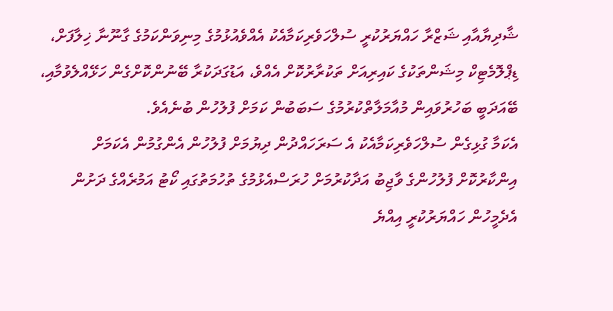ޝާދިޔާއާއި ޝަޒްރާ ހައްޔަރުކުރީ ސުލްހަވެރިކަމާއެކު އެއްވެއުޅުމުގެ މިނިވަންކަމުގެ ގާނޫނާ ޚިލާފަށް، ޑިޕްލޮމެޓިކް މިޝަންތަކުގެ ކައިރިއަށް ތަކުރާރުކޮށް އެއްވެ، އަޑުގަދަކުރާ ބޭނުންކޮށްގެން ހަޅޭއްލެވުމާއި، ބޭއަދަބީ ބަހުރުވައިން މުއާމަލާތްކުރުމުގެ ސަބަބުން ކަމަށް ފުލުހުން ބުނެއެވެ.
އެކަމާ ގުޅިގެން ސުލްހަވެރިކަމާއެކު އެ ސަރަހައްދުން ދިޔުމަށް ފުލުހުން އެންގުމުން އެކަމަށް އިންކާރުކޮށް ފުލުހުންގެ ވާޖިބު އަދާކުރުމަށް ހުރަސްއެޅުމުގެ ތުހުމަތުގައި ކޯޓު އަމުރެއްގެ ދަށުން އެދެމީހުން ހައްޔަރުކުރީ އިއްޔެ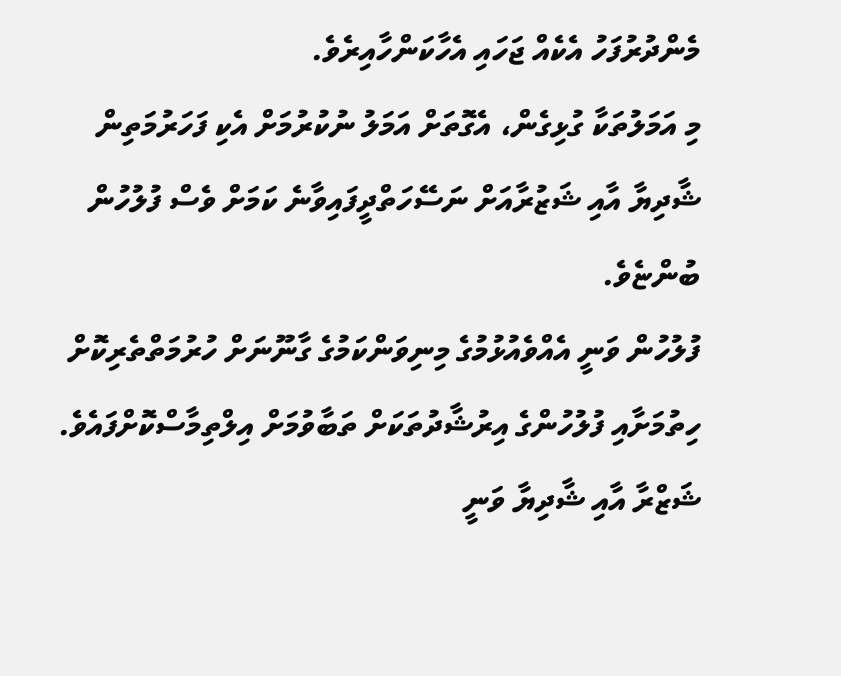މެންދުރުފަހު އެކެއް ޖަހައި އެހާކަންހާއިރެވެ.
މި އަމަލުތަކާ ގުޅިގެން، އެގޮތަށް އަމަލު ނުކުރުމަށް އެކި ފަހަރުމަތިން ޝާދިޔާ އާއި ޝަޒުރާއަށް ނަސޭހަތްދީފައިވާނެ ކަމަށް ވެސް ފުލުހުން ބުންޏެވެ.
ފުލުހުން ވަނީ އެއްވެއުޅުމުގެ މިނިވަންކަމުގެ ގާނޫނަށް ހުރުމަތްތެރިކޮށް ހިތުމަށާއި ފުލުހުންގެ އިރުޝާދުތަކަށް ތަބާވުމަށް އިލްތިމާސްކޮށްފައެވެ.
ޝަޒްރާ އާއި ޝާދިޔާ ވަނީ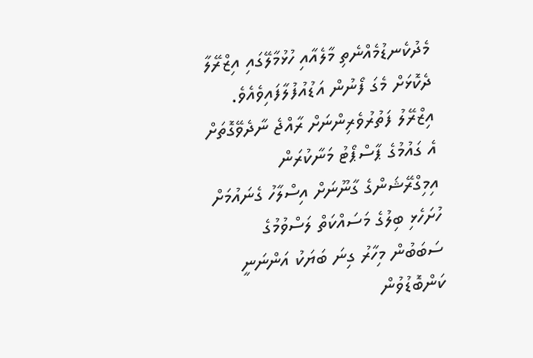މެދުކެނޑުމެއްނެތި މާލެއާއި ހުޅުމާލޭގައި އިޒްރޭލާ ދެކޮޅަށް މެގަ ފޯނުން އަޑުއުފުލާފައިވެއެވެ.
އިޒްރޭލު ފަތުރުވެރިންނަށް ރާއްޖެ ނާދެވޭގޮތަށް އެ ގައުމުގެ ޕާސްޕޯޓު މަނާކުރަން އިމިގްރޭޝަންގެ ގާނޫނަށް އިސްލާހު ގެނައުމަށް ހުށަހެޅި ބިލުގެ މަސައްކަތް ލަސްވުމުގެ ސަބަބުން މިހާރު ގިނަ ބަޔަކު އަންނަނީ ކަންބޮޑުވުން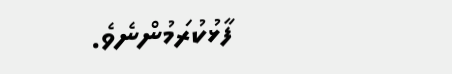ފާޅުކުރަމުންނެވެ.